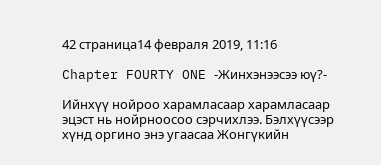42 страница14 февраля 2019, 11:16

Chapter FOURTY ONE -Жинхэнээсээ юү?-

Ийнхүү нойроо харамласаар харамласаар эцэст нь нойрноосоо сэрчихлээ. Бэлхүүсээр хүнд оргино энэ угаасаа Жонгүкийн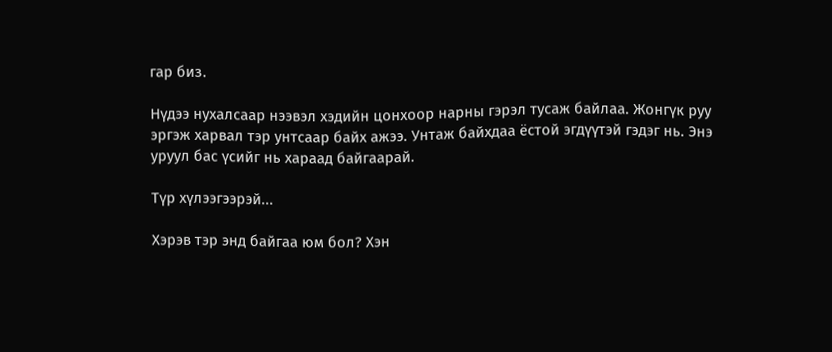гар биз.

Нүдээ нухалсаар нээвэл хэдийн цонхоор нарны гэрэл тусаж байлаа. Жонгүк руу эргэж харвал тэр унтсаар байх ажээ. Унтаж байхдаа ёстой эгдүүтэй гэдэг нь. Энэ уруул бас үсийг нь хараад байгаарай.

Түр хүлээгээрэй...

Хэрэв тэр энд байгаа юм бол? Хэн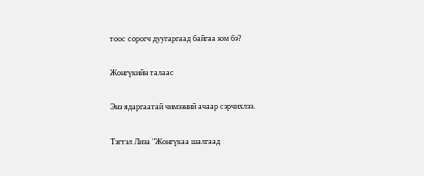тоос сорогч дуугаргаад байгаа юм бэ?

Жонгүкийн талаас

Энэ ядаргаатай чимээний ачаар сэрчихлээ.

Тэгтэл Лиза "Жонгүкаа шалгаад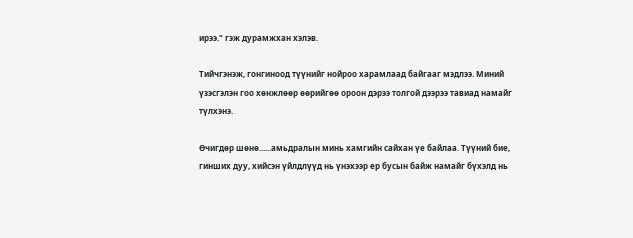ирээ." гэж дурамжхан хэлэв.

Тийчгэнэж, гонгиноод түүнийг нойроо харамлаад байгааг мэдлээ. Миний үзэсгэлэн гоо хөнжлөөр өөрийгөө ороон дэрээ толгой дээрээ тавиад намайг түлхэнэ.

Өчигдөр шөнө......амьдралын минь хамгийн сайхан үе байлаа. Түүний бие, гинших дуу, хийсэн үйлдлүүд нь үнэхээр ер бусын байж намайг бүхэлд нь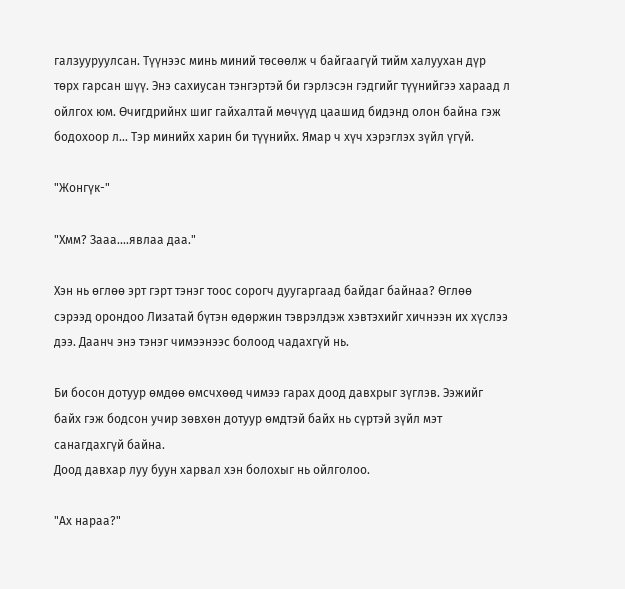галзууруулсан. Түүнээс минь миний төсөөлж ч байгаагүй тийм халуухан дүр төрх гарсан шүү. Энэ сахиусан тэнгэртэй би гэрлэсэн гэдгийг түүнийгээ хараад л ойлгох юм. Өчигдрийнх шиг гайхалтай мөчүүд цаашид бидэнд олон байна гэж бодохоор л... Тэр минийх харин би түүнийх. Ямар ч хүч хэрэглэх зүйл үгүй.

"Жонгүк-"

"Хмм? Зааа....явлаа даа."

Хэн нь өглөө эрт гэрт тэнэг тоос сорогч дуугаргаад байдаг байнаа? Өглөө сэрээд орондоо Лизатай бүтэн өдөржин тэврэлдэж хэвтэхийг хичнээн их хүслээ дээ. Даанч энэ тэнэг чимээнээс болоод чадахгүй нь.

Би босон дотуур өмдөө өмсчхөөд чимээ гарах доод давхрыг зүглэв. Ээжийг байх гэж бодсон учир зөвхөн дотуур өмдтэй байх нь сүртэй зүйл мэт санагдахгүй байна.
Доод давхар луу буун харвал хэн болохыг нь ойлголоо.

"Ах нараа?"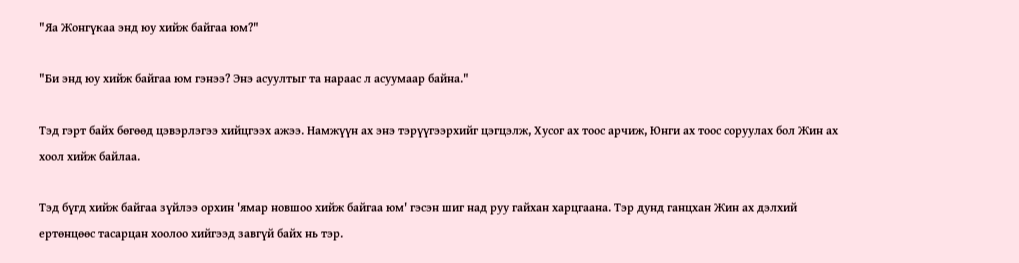"Яа Жонгүкаа энд юу хийж байгаа юм?"

"Би энд юу хийж байгаа юм гэнээ? Энэ асуултыг та нараас л асуумаар байна."

Тэд гэрт байх бөгөөд цэвэрлэгээ хийцгээх ажээ. Намжүүн ах энэ тэрүүгээрхийг цэгцэлж, Хусог ах тоос арчиж, Юнги ах тоос соруулах бол Жин ах хоол хийж байлаа.

Тэд бүгд хийж байгаа зүйлээ орхин 'ямар новшоо хийж байгаа юм' гэсэн шиг над руу гайхан харцгаана. Тэр дунд ганцхан Жин ах дэлхий ертөнцөөс тасарцан хоолоо хийгээд завгүй байх нь тэр.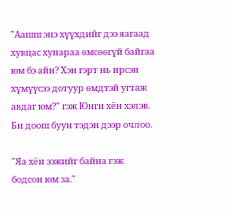"Аашш энэ хүүхдийг дээ яагаад хувцас хунараа өмсөөгүй байгаа юм бэ айн? Хэн гэрт нь ирсэн хүмүүсээ дотуур өмдтэй угтаж авдаг юм?" гэж Юнги хён хэлэв. Би доош буун тэдэн дээр очлоо.

"Яа хён ээжийг байна гэж бодсон юм за."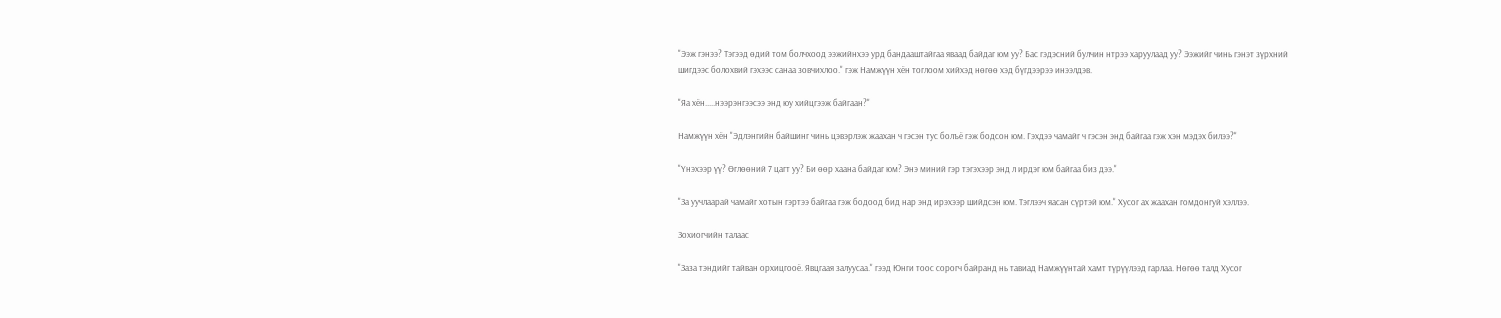"Ээж гэнээ? Тэгээд өдий том болчхоод ээжийнхээ урд бандааштайгаа яваад байдаг юм уу? Бас гэдэсний булчин нтрээ харуулаад уу? Ээжийг чинь гэнэт зүрхний шигдээс болохвий гэхээс санаа зовчихлоо." гэж Намжүүн хён тоглоом хийхэд нөгөө хэд бүгдээрээ инээлдэв.

"Яа хён.....нээрэнгээсээ энд юу хийцгээж байгаан?"

Намжүүн хён "Эдлэнгийн байшинг чинь цэвэрлэж жаахан ч гэсэн тус болъё гэж бодсон юм. Гэхдээ чамайг ч гэсэн энд байгаа гэж хэн мэдэх билээ?"

"Үнэхээр үү? Өглөөний 7 цагт уу? Би өөр хаана байдаг юм? Энэ миний гэр тэгэхээр энд л ирдэг юм байгаа биз дээ."

"За уучлаарай чамайг хотын гэртээ байгаа гэж бодоод бид нар энд ирэхээр шийдсэн юм. Тэглээч яасан сүртэй юм." Хусог ах жаахан гомдонгуй хэллээ.

Зохиогчийн талаас

"Заза тэндийг тайван орхицгооё. Явцгаая залуусаа." гээд Юнги тоос сорогч байранд нь тавиад Намжүүнтай хамт түрүүлээд гарлаа. Нөгөө талд Хусог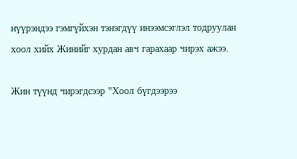нүүрэндээ гэмгүйхэн тэнэгдүү инээмсэглэл тодруулан хоол хийх Жинийг хурдан авч гарахаар чирэх ажээ.

Жин түүнд чирэгдсээр "Хоол бүгдээрээ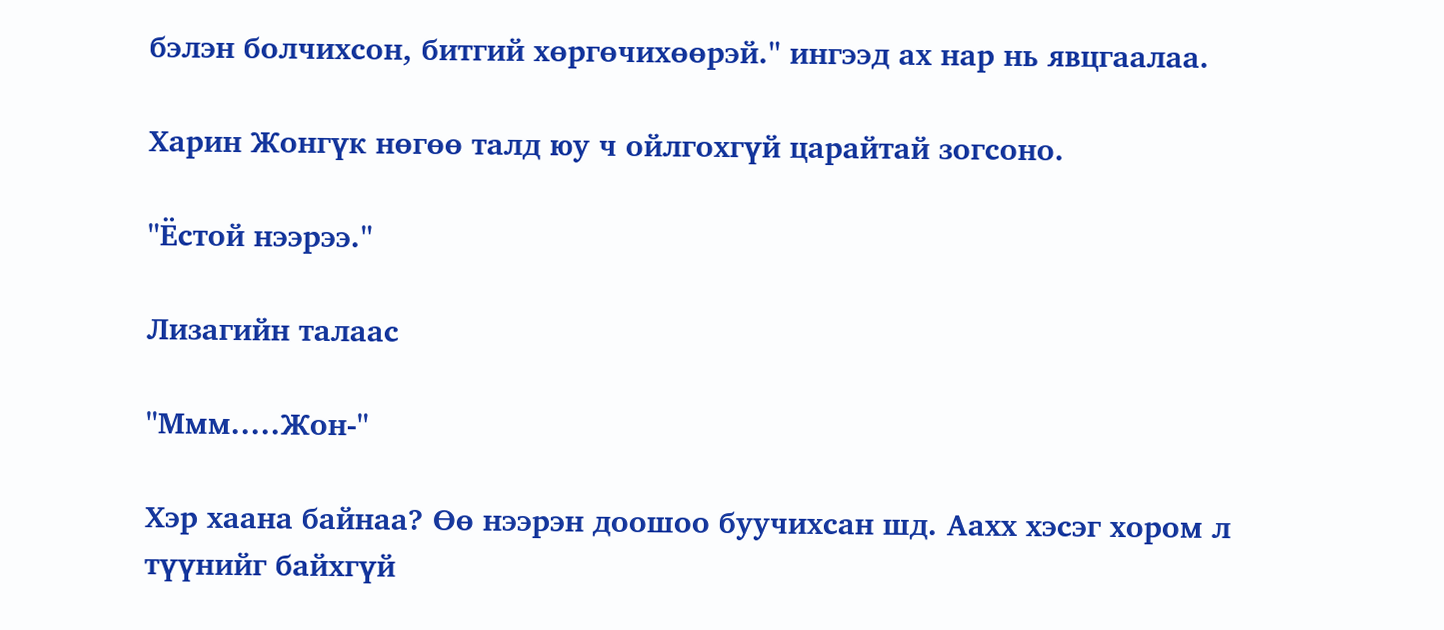бэлэн болчихсон, битгий хөргөчихөөрэй." ингээд ах нар нь явцгаалаа.

Харин Жонгүк нөгөө талд юу ч ойлгохгүй царайтай зогсоно.

"Ёстой нээрээ."

Лизагийн талаас

"Ммм.....Жон-"

Хэр хаана байнаа? Өө нээрэн доошоо буучихсан шд. Аахх хэсэг хором л түүнийг байхгүй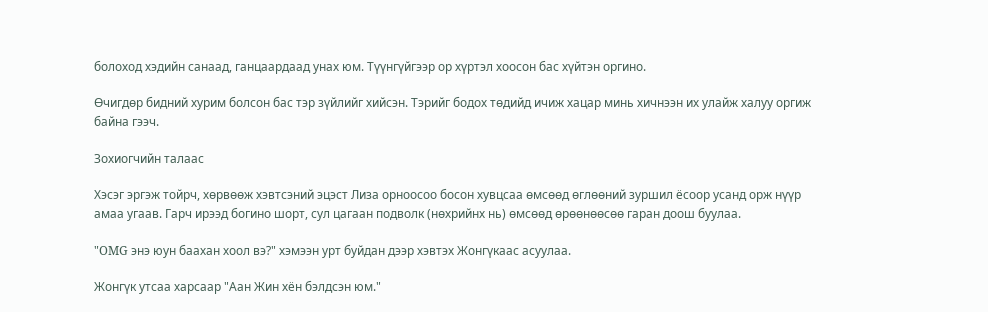болоход хэдийн санаад, ганцаардаад унах юм. Түүнгүйгээр ор хүртэл хоосон бас хүйтэн оргино.

Өчигдөр бидний хурим болсон бас тэр зүйлийг хийсэн. Тэрийг бодох төдийд ичиж хацар минь хичнээн их улайж халуу оргиж байна гээч.

Зохиогчийн талаас

Хэсэг эргэж тойрч, хөрвөөж хэвтсэний эцэст Лиза орноосоо босон хувцсаа өмсөөд өглөөний зуршил ёсоор усанд орж нүүр амаа угаав. Гарч ирээд богино шорт, сул цагаан подволк (нөхрийнх нь) өмсөөд өрөөнөөсөө гаран доош буулаа.

"OMG энэ юун баахан хоол вэ?" хэмээн урт буйдан дээр хэвтэх Жонгүкаас асуулаа.

Жонгүк утсаа харсаар "Аан Жин хён бэлдсэн юм."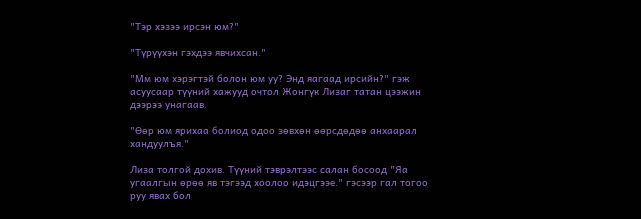"Тэр хэзээ ирсэн юм?"

"Түрүүхэн гэхдээ явчихсан."

"Мм юм хэрэгтэй болон юм уу? Энд яагаад ирсийн?" гэж асуусаар түүний хажууд очтол Жонгүк Лизаг татан цээжин дээрээ унагаав.

"Өөр юм ярихаа болиод одоо зөвхөн өөрсдөдөө анхаарал хандуулъя."

Лиза толгой дохив. Түүний тэврэлтээс салан босоод "Яа угаалгын өрөө яв тэгээд хоолоо идэцгээе." гэсээр гал тогоо руу явах бол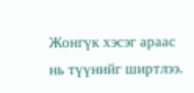Жонгүк хэсэг араас нь түүнийг ширтлээ.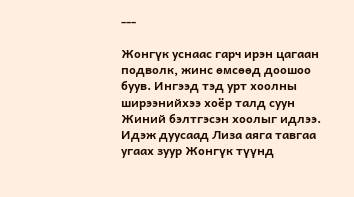---

Жонгүк уснаас гарч ирэн цагаан подволк, жинс өмсөөд доошоо буув. Ингээд тэд урт хоолны ширээнийхээ хоёр талд суун Жиний бэлтгэсэн хоолыг идлээ. Идэж дуусаад Лиза аяга тавгаа угаах зуур Жонгүк түүнд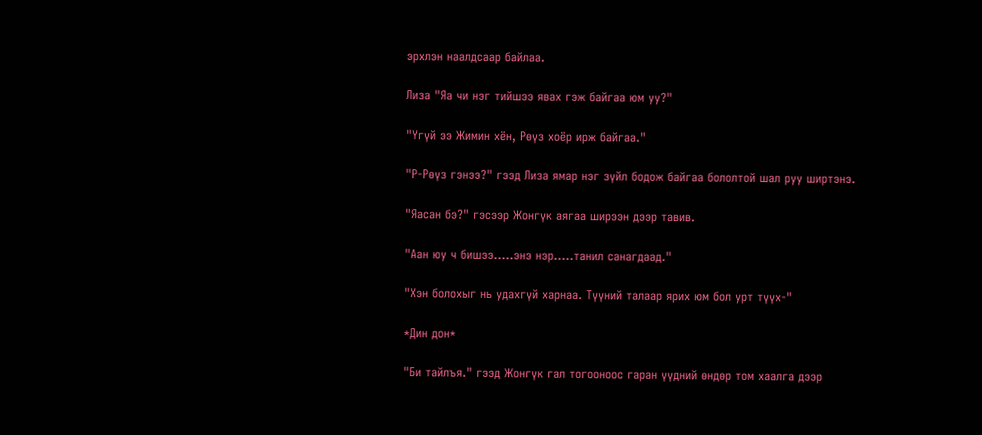эрхлэн наалдсаар байлаа.

Лиза "Яа чи нэг тийшээ явах гэж байгаа юм уу?"

"Үгүй ээ Жимин хён, Рөүз хоёр ирж байгаа."

"Р-Рөүз гэнээ?" гээд Лиза ямар нэг зүйл бодож байгаа бололтой шал руу ширтэнэ.

"Яасан бэ?" гэсээр Жонгүк аягаа ширээн дээр тавив.

"Аан юу ч бишээ.....энэ нэр.....танил санагдаад."

"Хэн болохыг нь удахгүй харнаа. Түүний талаар ярих юм бол урт түүх-"

*Дин дон*

"Би тайлъя." гээд Жонгүк гал тогооноос гаран үүдний өндөр том хаалга дээр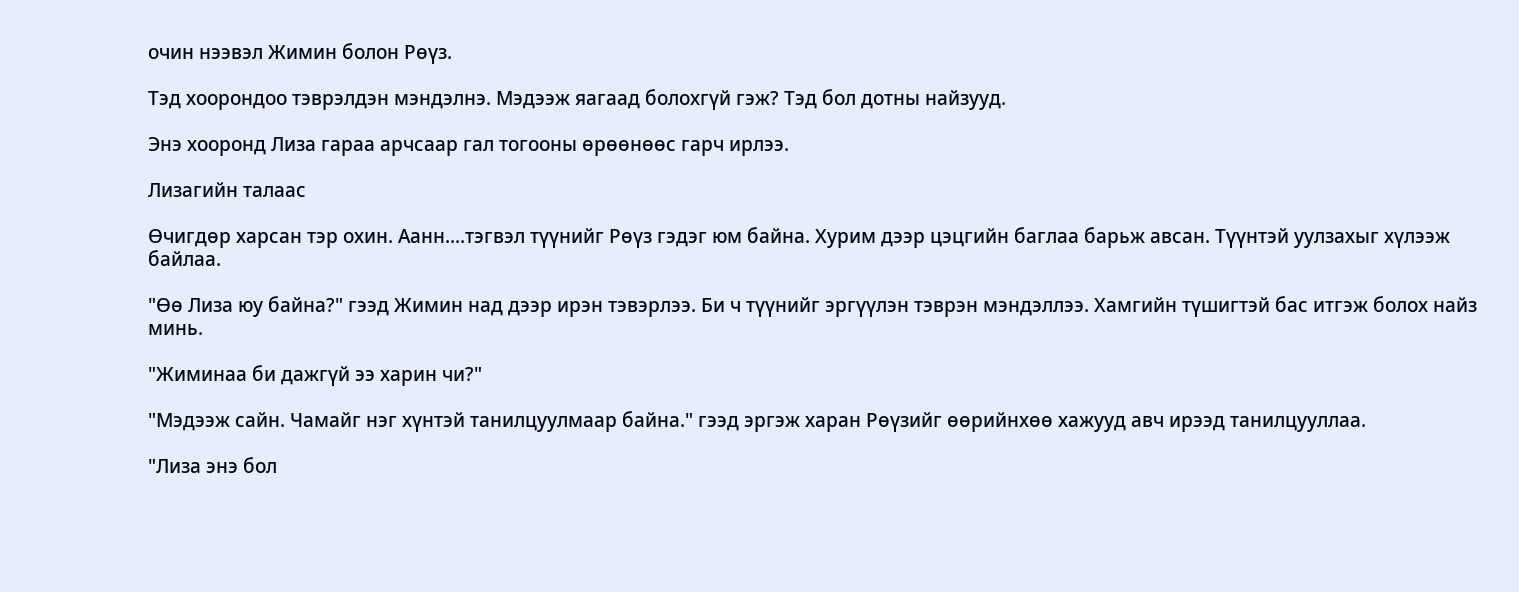очин нээвэл Жимин болон Рөүз.

Тэд хоорондоо тэврэлдэн мэндэлнэ. Мэдээж яагаад болохгүй гэж? Тэд бол дотны найзууд.

Энэ хооронд Лиза гараа арчсаар гал тогооны өрөөнөөс гарч ирлээ.

Лизагийн талаас

Өчигдөр харсан тэр охин. Аанн....тэгвэл түүнийг Рөүз гэдэг юм байна. Хурим дээр цэцгийн баглаа барьж авсан. Түүнтэй уулзахыг хүлээж байлаа.

"Өө Лиза юу байна?" гээд Жимин над дээр ирэн тэвэрлээ. Би ч түүнийг эргүүлэн тэврэн мэндэллээ. Хамгийн түшигтэй бас итгэж болох найз минь.

"Жиминаа би дажгүй ээ харин чи?"

"Мэдээж сайн. Чамайг нэг хүнтэй танилцуулмаар байна." гээд эргэж харан Рөүзийг өөрийнхөө хажууд авч ирээд танилцууллаа.

"Лиза энэ бол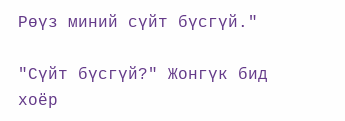Рөүз миний сүйт бүсгүй."

"Сүйт бүсгүй?" Жонгүк бид хоёр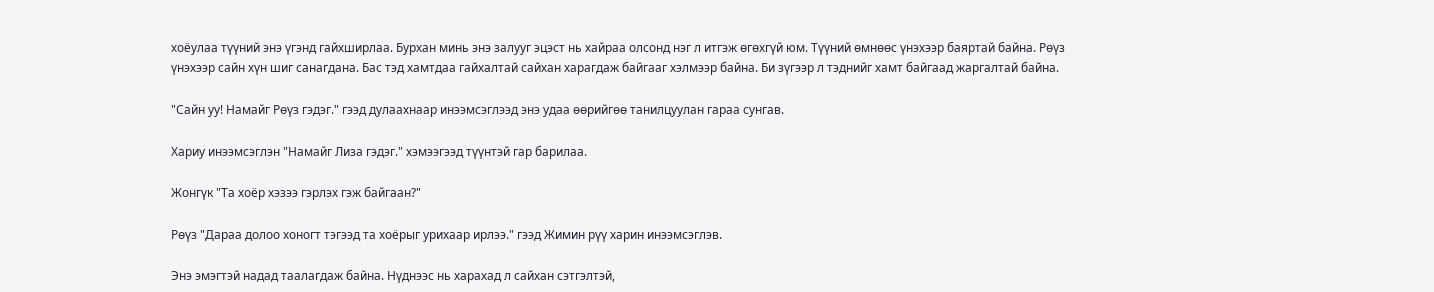хоёулаа түүний энэ үгэнд гайхширлаа. Бурхан минь энэ залууг эцэст нь хайраа олсонд нэг л итгэж өгөхгүй юм. Түүний өмнөөс үнэхээр баяртай байна. Рөүз үнэхээр сайн хүн шиг санагдана. Бас тэд хамтдаа гайхалтай сайхан харагдаж байгааг хэлмээр байна. Би зүгээр л тэднийг хамт байгаад жаргалтай байна.

"Сайн уу! Намайг Рөүз гэдэг." гээд дулаахнаар инээмсэглээд энэ удаа өөрийгөө танилцуулан гараа сунгав.

Хариу инээмсэглэн "Намайг Лиза гэдэг." хэмээгээд түүнтэй гар барилаа.

Жонгүк "Та хоёр хэзээ гэрлэх гэж байгаан?"

Рөүз "Дараа долоо хоногт тэгээд та хоёрыг урихаар ирлээ." гээд Жимин рүү харин инээмсэглэв.

Энэ эмэгтэй надад таалагдаж байна. Нүднээс нь харахад л сайхан сэтгэлтэй,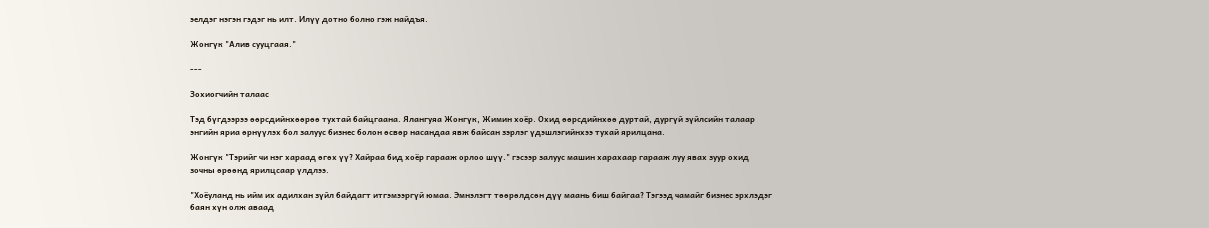эелдэг нэгэн гэдэг нь илт. Илүү дотно болно гэж найдъя.

Жонгүк "Алив сууцгаая."

---

Зохиогчийн талаас

Тэд бүгдээрээ өөрсдийнхөөрөө тухтай байцгаана. Ялангуяа Жонгүк, Жимин хоёр. Охид өөрсдийнхөө дуртай, дургүй зүйлсийн талаар энгийн яриа өрнүүлэх бол залуус бизнес болон өсвөр насандаа явж байсан зэрлэг үдэшлэгийнхээ тухай ярилцана.

Жонгүк "Тэрийг чи нэг хараад өгөх үү? Хайраа бид хоёр гарааж орлоо шүү." гэсээр залуус машин харахаар гарааж луу явах зуур охид зочны өрөөнд ярилцсаар үлдлээ.

"Хоёуланд нь ийм их адилхан зүйл байдагт итгэмээргүй юмаа. Эмнэлэгт төөрөлдсөн дүү маань биш байгаа? Тэгээд чамайг бизнес эрхлэдэг баян хүн олж аваад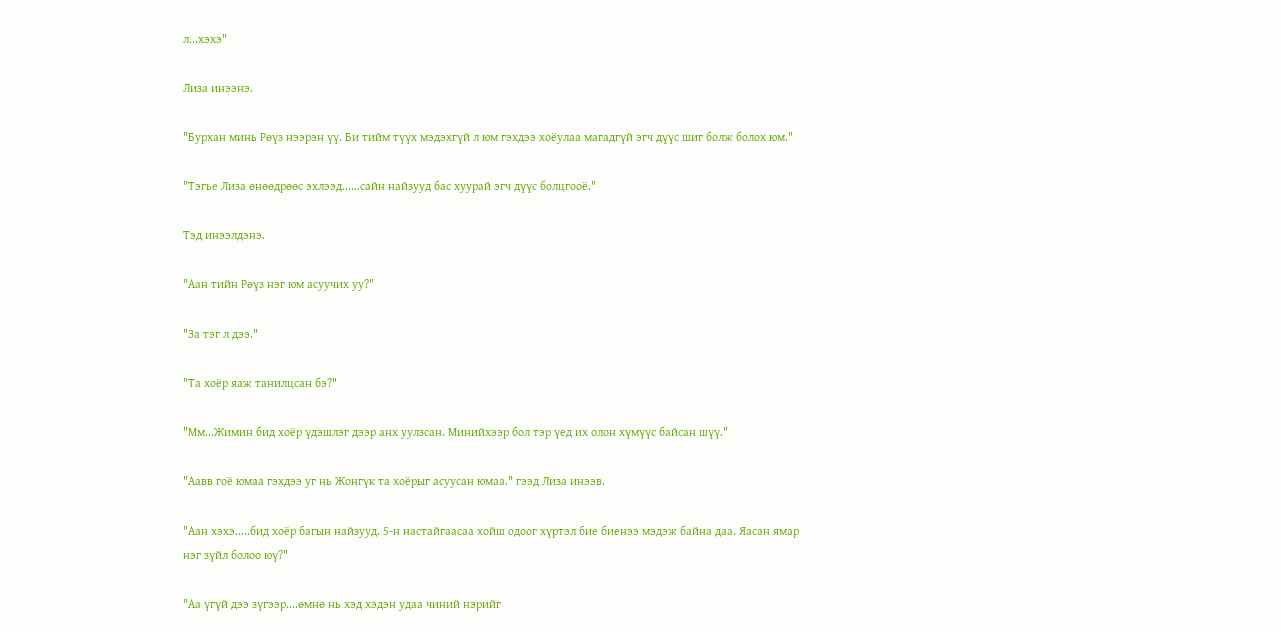л...хэхэ"

Лиза инээнэ.

"Бурхан минь Рөүз нээрэн үү. Би тийм түүх мэдэхгүй л юм гэхдээ хоёулаа магадгүй эгч дүүс шиг болж болох юм."

"Тэгье Лиза өнөөдрөөс эхлээд......сайн найзууд бас хуурай эгч дүүс болцгооё."

Тэд инээлдэнэ.

"Аан тийн Рөүз нэг юм асуучих уу?"

"За тэг л дээ."

"Та хоёр яаж танилцсан бэ?"

"Мм...Жимин бид хоёр үдэшлэг дээр анх уулзсан. Минийхээр бол тэр үед их олон хүмүүс байсан шүү."

"Аавв гоё юмаа гэхдээ уг нь Жонгүк та хоёрыг асуусан юмаа." гээд Лиза инээв.

"Аан хэхэ.....бид хоёр багын найзууд. 5-н настайгаасаа хойш одоог хүртэл бие биенээ мэдэж байна даа. Яасан ямар нэг зүйл болоо юү?"

"Аа үгүй дээ зүгээр....өмнө нь хэд хэдэн удаа чиний нэрийг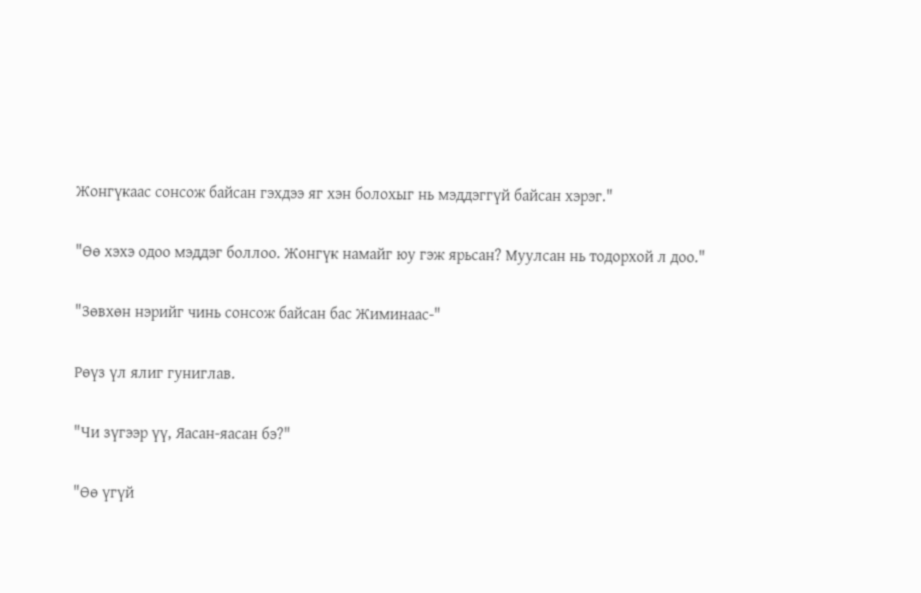Жонгүкаас сонсож байсан гэхдээ яг хэн болохыг нь мэддэггүй байсан хэрэг."

"Өө хэхэ одоо мэддэг боллоо. Жонгүк намайг юу гэж ярьсан? Муулсан нь тодорхой л доо."

"Зөвхөн нэрийг чинь сонсож байсан бас Жиминаас-"

Рөүз үл ялиг гуниглав.

"Чи зүгээр үү, Яасан-яасан бэ?"

"Өө үгүй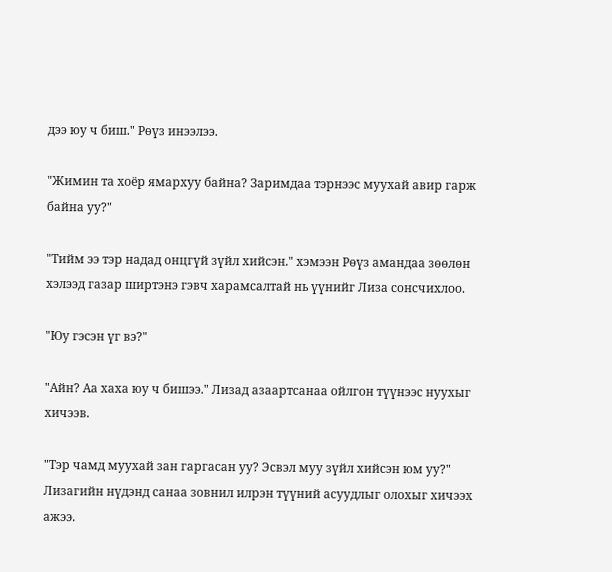дээ юу ч биш." Рөүз инээлээ.

"Жимин та хоёр ямархуу байна? Заримдаа тэрнээс муухай авир гарж байна уу?"

"Тийм ээ тэр надад онцгүй зүйл хийсэн." хэмээн Рөүз амандаа зөөлөн хэлээд газар ширтэнэ гэвч харамсалтай нь үүнийг Лиза сонсчихлоо.

"Юу гэсэн үг вэ?"

"Айн? Аа хаха юу ч бишээ." Лизад азаартсанаа ойлгон түүнээс нуухыг хичээв.

"Тэр чамд муухай зан гаргасан уу? Эсвэл муу зүйл хийсэн юм уу?" Лизагийн нүдэнд санаа зовнил илрэн түүний асуудлыг олохыг хичээх ажээ.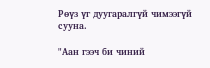Рөүз үг дуугаралгүй чимээгүй сууна.

"Аан гээч би чиний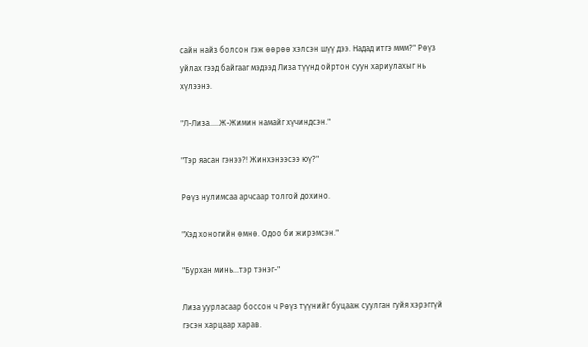сайн найз болсон гэж өөрөө хэлсэн шүү дээ. Надад итгэ ммм?" Рөүз уйлах гээд байгааг мэдээд Лиза түүнд ойртон суун хариулахыг нь хүлээнэ.

"Л-Лиза.....Ж-Жимин намайг хүчиндсэн."

"Тэр яасан гэнээ?! Жинхэнээсээ юү?"

Рөүз нулимсаа арчсаар толгой дохино.

"Хэд хоногийн өмнө. Одоо би жирэмсэн."

"Бурхан минь...тэр тэнэг-"

Лиза уурласаар боссон ч Рөүз түүнийг буцааж суулган гуйя хэрэггүй гэсэн харцаар харав.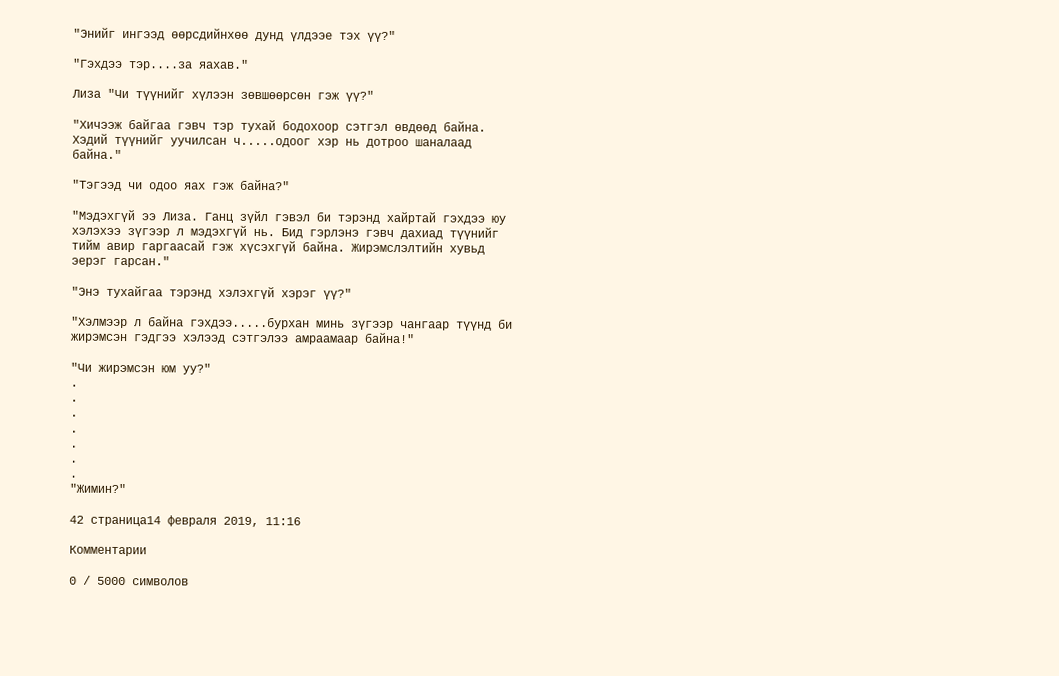"Энийг ингээд өөрсдийнхөө дунд үлдээе тэх үү?"

"Гэхдээ тэр....за яахав."

Лиза "Чи түүнийг хүлээн зөвшөөрсөн гэж үү?"

"Хичээж байгаа гэвч тэр тухай бодохоор сэтгэл өвдөөд байна. Хэдий түүнийг уучилсан ч.....одоог хэр нь дотроо шаналаад байна."

"Тэгээд чи одоо яах гэж байна?"

"Мэдэхгүй ээ Лиза. Ганц зүйл гэвэл би тэрэнд хайртай гэхдээ юу хэлэхээ зүгээр л мэдэхгүй нь. Бид гэрлэнэ гэвч дахиад түүнийг тийм авир гаргаасай гэж хүсэхгүй байна. Жирэмслэлтийн хувьд эерэг гарсан."

"Энэ тухайгаа тэрэнд хэлэхгүй хэрэг үү?"

"Хэлмээр л байна гэхдээ.....бурхан минь зүгээр чангаар түүнд би жирэмсэн гэдгээ хэлээд сэтгэлээ амраамаар байна!"

"Чи жирэмсэн юм уу?"
.
.
.
.
.
.
.
"Жимин?"

42 страница14 февраля 2019, 11:16

Комментарии

0 / 5000 символов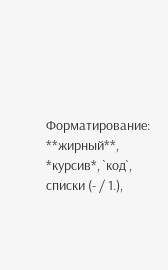Форматирование: **жирный**, *курсив*, `код`, списки (- / 1.),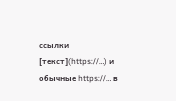ссылки [текст](https://…) и обычные https://… в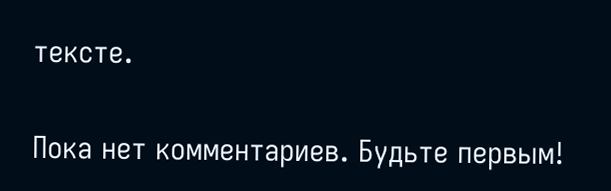тексте.

Пока нет комментариев. Будьте первым!